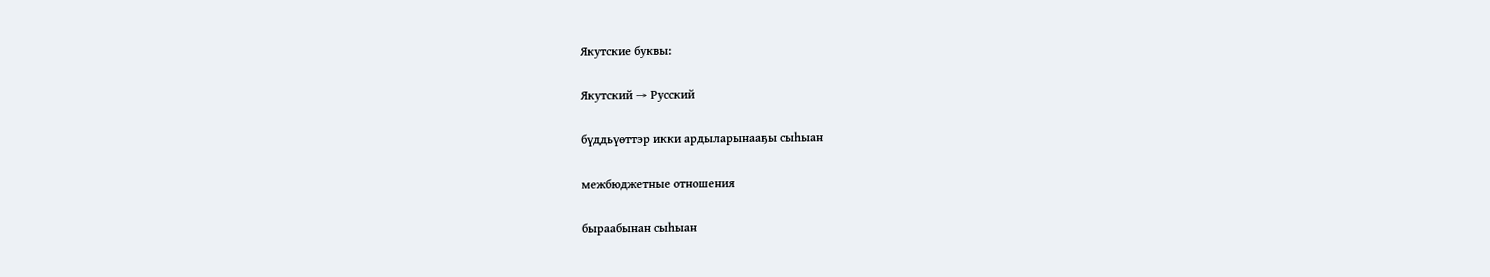Якутские буквы:

Якутский → Русский

бүддьүөттэр икки ардыларынааҕы сыһыан

межбюджетные отношения

быраабынан сыһыан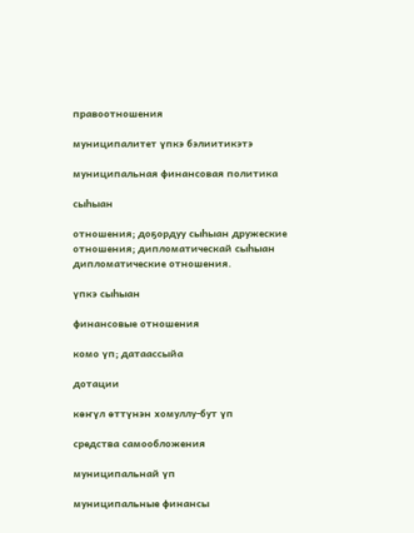правоотношения

муниципалитет үпкэ бэлиитикэтэ

муниципальная финансовая политика

сыһыан

отношения; доҕордуу сыһыан дружеские отношения; дипломатическай сыһыан дипломатические отношения.

үпкэ сыһыан

финансовые отношения

комо үп; датаассыйа

дотации

көҥүл өттүнэн хомуллу-бут үп

средства самообложения

муниципальнай үп

муниципальные финансы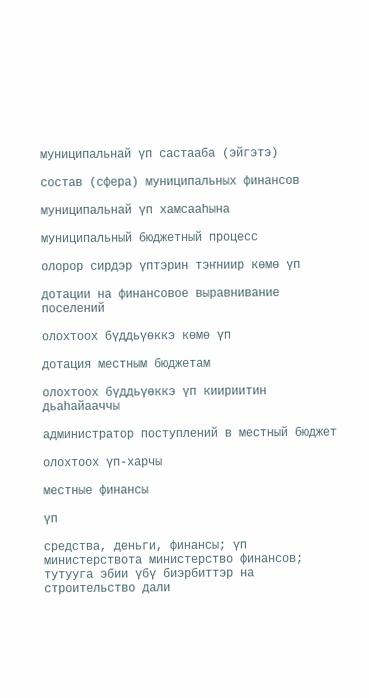муниципальнай үп састааба (эйгэтэ)

состав (сфера) муниципальных финансов

муниципальнай үп хамсааһына

муниципальный бюджетный процесс

олорор сирдэр үптэрин тэҥниир көмө үп

дотации на финансовое выравнивание поселений

олохтоох бүддьүөккэ көмө үп

дотация местным бюджетам

олохтоох бүддьүөккэ үп киириитин дьаһайааччы

администратор поступлений в местный бюджет

олохтоох үп-харчы

местные финансы

үп

средства, деньги, финансы; үп министерствота министерство финансов; тутууга эбии үбү биэрбиттэр на строительство дали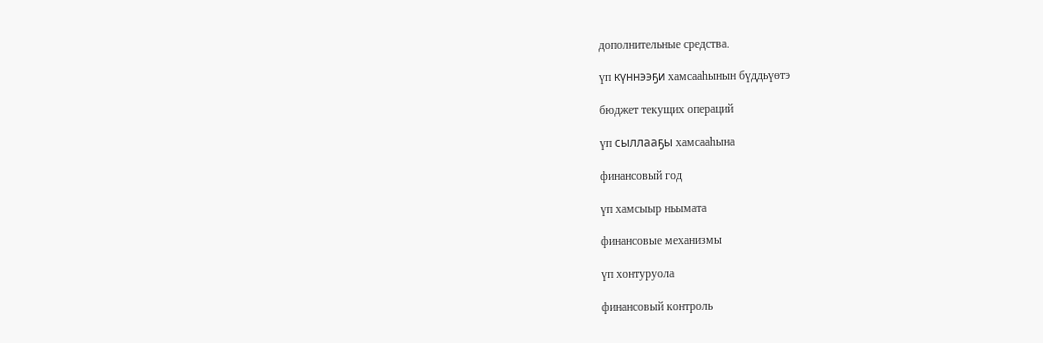дополнительные средства.

үп күннээҕи хамсааһынын бүддьүөтэ

бюджет текущих операций

үп сыллааҕы хамсааһына

финансовый год

үп хамсыыр ньымата

финансовые механизмы

үп хонтуруола

финансовый контроль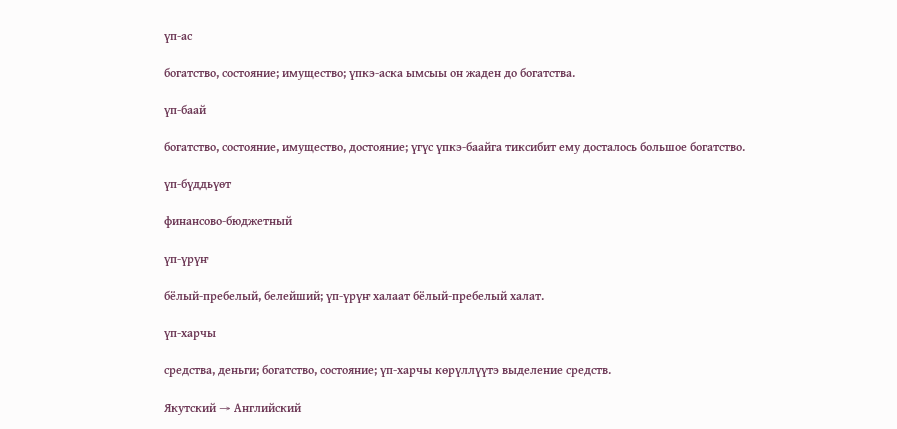үп-ас

богатство, состояние; имущество; үпкэ-аска ымсыы он жаден до богатства.

үп-баай

богатство, состояние, имущество, достояние; үгүс үпкэ-баайга тиксибит ему досталось большое богатство.

үп-бүддьүөт

финансово-бюджетный

үп-үрүҥ

бёлый-пребелый, белейший; үп-үрүҥ халаат бёлый-пребелый халат.

үп-харчы

средства, деньги; богатство, состояние; үп-харчы көрүллүүтэ выделение средств.

Якутский → Английский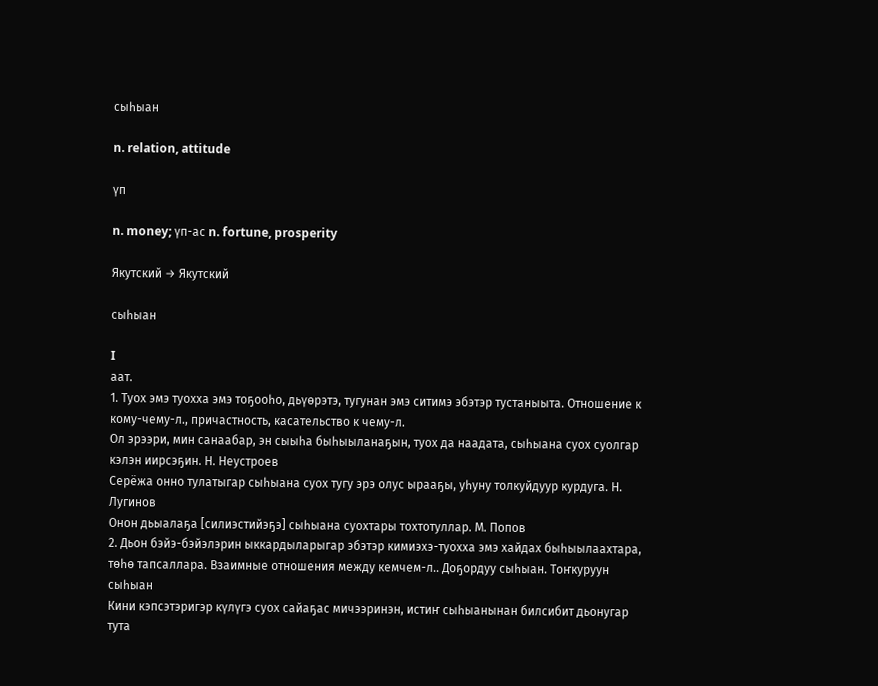сыһыан

n. relation, attitude

үп

n. money; үп-ас n. fortune, prosperity

Якутский → Якутский

сыһыан

I
аат.
1. Туох эмэ туохха эмэ тоҕооһо, дьүөрэтэ, тугунан эмэ ситимэ эбэтэр тустаныыта. Отношение к кому-чему-л., причастность, касательство к чему-л.
Ол эрээри, мин санаабар, эн сыыһа быһыыланаҕын, туох да наадата, сыһыана суох суолгар кэлэн иирсэҕин. Н. Неустроев
Серёжа онно тулатыгар сыһыана суох тугу эрэ олус ырааҕы, уһуну толкуйдуур курдуга. Н. Лугинов
Онон дьыалаҕа [силиэстийэҕэ] сыһыана суохтары тохтотуллар. М. Попов
2. Дьон бэйэ-бэйэлэрин ыккардыларыгар эбэтэр кимиэхэ-туохха эмэ хайдах быһыылаахтара, төһө тапсаллара. Взаимные отношения между кемчем-л.. Доҕордуу сыһыан. Тоҥкуруун сыһыан
Кини кэпсэтэригэр күлүгэ суох сайаҕас мичээринэн, истиҥ сыһыанынан билсибит дьонугар тута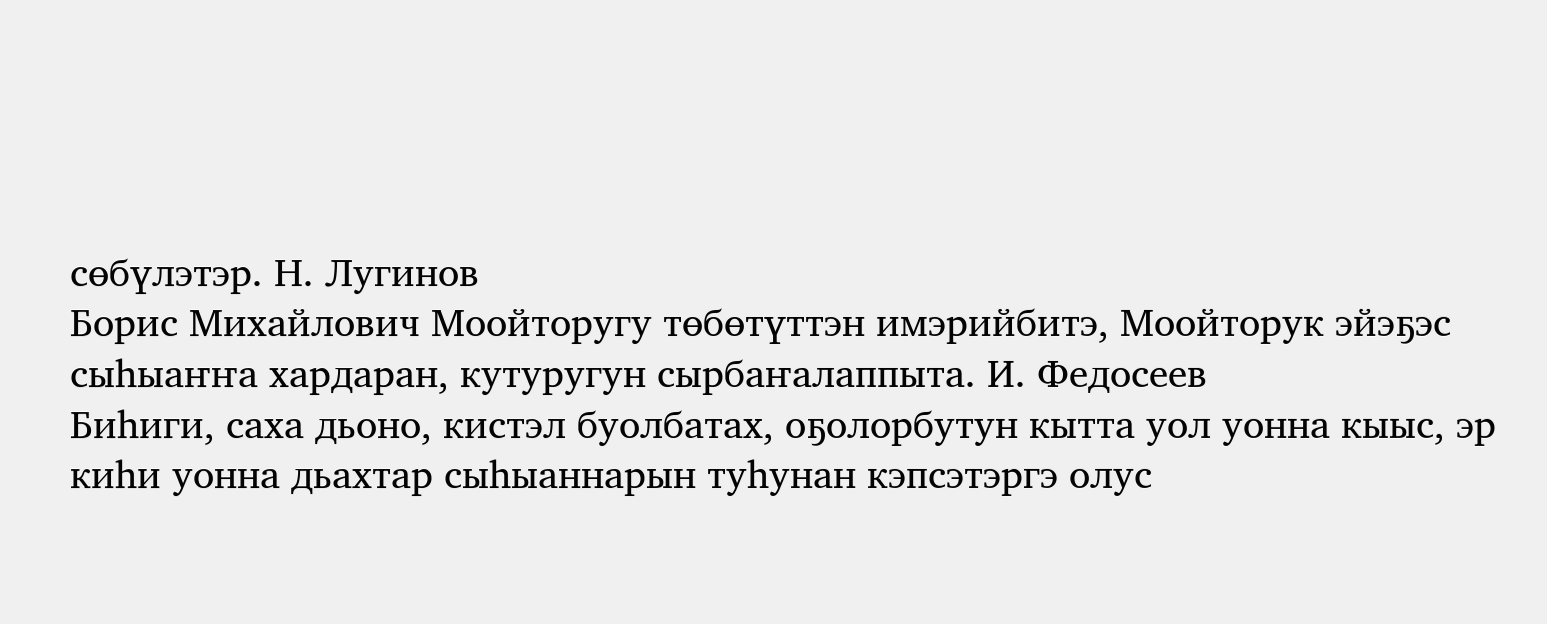сөбүлэтэр. Н. Лугинов
Борис Михайлович Моойторугу төбөтүттэн имэрийбитэ, Моойторук эйэҕэс сыһыаҥҥа хардаран, кутуругун сырбаҥалаппыта. И. Федосеев
Биһиги, саха дьоно, кистэл буолбатах, оҕолорбутун кытта уол уонна кыыс, эр киһи уонна дьахтар сыһыаннарын туһунан кэпсэтэргэ олус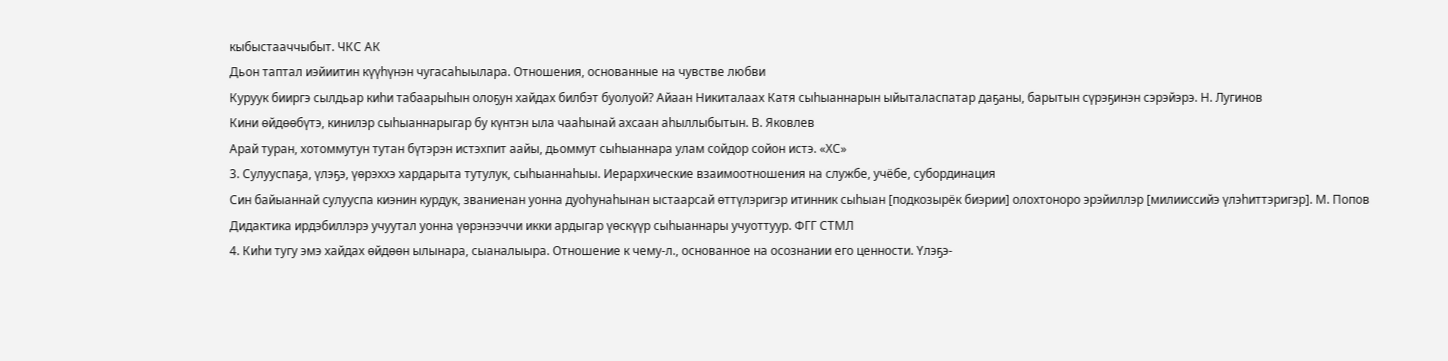кыбыстааччыбыт. ЧКС АК
Дьон таптал иэйиитин күүһүнэн чугасаһыылара. Отношения, основанные на чувстве любви
Куруук бииргэ сылдьар киһи табаарыһын олоҕун хайдах билбэт буолуой? Айаан Никиталаах Катя сыһыаннарын ыйыталаспатар даҕаны, барытын сүрэҕинэн сэрэйэрэ. Н. Лугинов
Кини өйдөөбүтэ, кинилэр сыһыаннарыгар бу күнтэн ыла чааһынай ахсаан аһыллыбытын. В. Яковлев
Арай туран, хотоммутун тутан бүтэрэн истэхпит аайы, дьоммут сыһыаннара улам сойдор сойон истэ. «ХС»
3. Сулууспаҕа, үлэҕэ, үөрэххэ хардарыта тутулук, сыһыаннаһыы. Иерархические взаимоотношения на службе, учёбе, субординация
Син байыаннай сулууспа киэнин курдук, званиенан уонна дуоһунаһынан ыстаарсай өттүлэригэр итинник сыһыан [подкозырёк биэрии] олохтоноро эрэйиллэр [милииссийэ үлэһиттэригэр]. М. Попов
Дидактика ирдэбиллэрэ учуутал уонна үөрэнээччи икки ардыгар үөскүүр сыһыаннары учуоттуур. ФГГ СТМЛ
4. Киһи тугу эмэ хайдах өйдөөн ылынара, сыаналыыра. Отношение к чему-л., основанное на осознании его ценности. Үлэҕэ-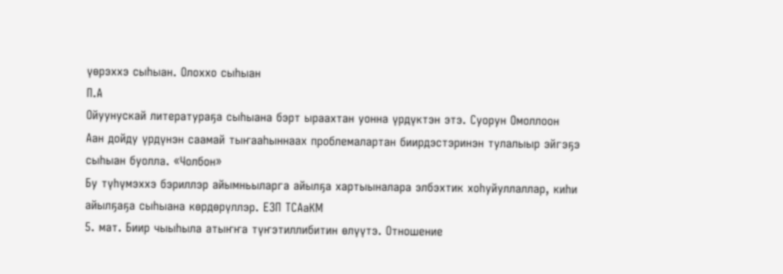үөрэххэ сыһыан. Олоххо сыһыан
П.А
Ойуунускай литератураҕа сыһыана бэрт ыраахтан уонна үрдүктэн этэ. Суорун Омоллоон
Аан дойду үрдүнэн саамай тыҥааһыннаах проблемалартан биирдэстэринэн тулалыыр эйгэҕэ сыһыан буолла. «Чолбон»
Бу түһүмэххэ бэриллэр айымньыларга айылҕа хартыыналара элбэхтик хоһуйуллаллар, киһи айылҕаҕа сыһыана көрдөрүллэр. ЕЗП ТСАаКМ
5. мат. Биир чыыһыла атыҥҥа түҥэтиллибитин өлүүтэ. Отношение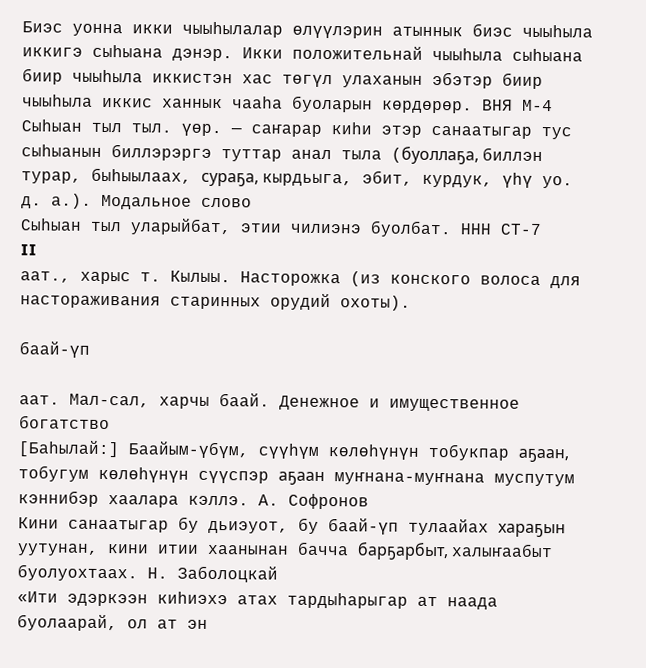Биэс уонна икки чыыһылалар өлүүлэрин атыннык биэс чыыһыла иккигэ сыһыана дэнэр. Икки положительнай чыыһыла сыһыана биир чыыһыла иккистэн хас төгүл улаханын эбэтэр биир чыыһыла иккис ханнык чааһа буоларын көрдөрөр. ВНЯ М-4
Сыһыан тыл тыл. үөр. — саҥарар киһи этэр санаатыгар тус сыһыанын биллэрэргэ туттар анал тыла (буоллаҕа, биллэн турар, быһыылаах, сураҕа, кырдьыга, эбит, курдук, үһү уо. д. а.). Модальное слово
Сыһыан тыл уларыйбат, этии чилиэнэ буолбат. ННН СТ-7
II
аат., харыс т. Кылыы. Насторожка (из конского волоса для настораживания старинных орудий охоты).

баай-үп

аат. Мал-сал, харчы баай. Денежное и имущественное богатство
[Баһылай:] Баайым-үбүм, сүүһүм көлөһүнүн тобукпар аҕаан, тобугум көлөһүнүн сүүспэр аҕаан муҥнана-муҥнана муспутум кэннибэр хаалара кэллэ. А. Софронов
Кини санаатыгар бу дьиэуот, бу баай-үп тулаайах хараҕын уутунан, кини итии хаанынан бачча барҕарбыт, халыҥаабыт буолуохтаах. Н. Заболоцкай
«Ити эдэркээн киһиэхэ атах тардыһарыгар ат наада буолаарай, ол ат эн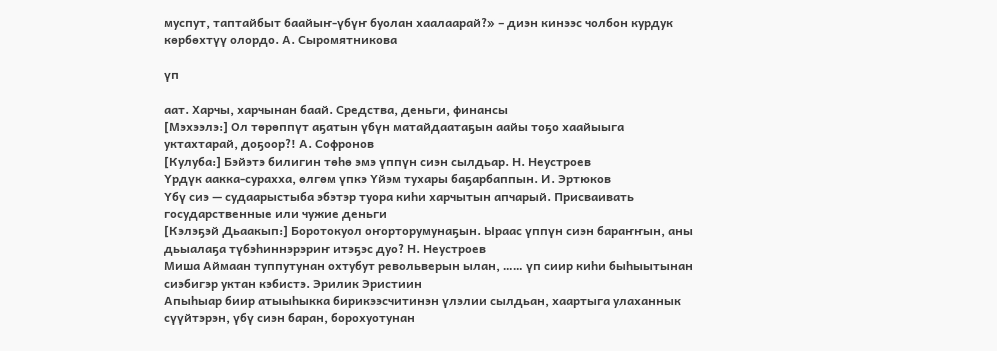муспут, таптайбыт баайыҥ-үбүҥ буолан хаалаарай?» – диэн кинээс чолбон курдук көрбөхтүү олордо. А. Сыромятникова

үп

аат. Харчы, харчынан баай. Средства, деньги, финансы
[Мэхээлэ:] Ол төрөппүт аҕатын үбүн матайдаатаҕын аайы тоҕо хаайыыга уктахтарай, доҕоор?! А. Софронов
[Кулуба:] Бэйэтэ билигин төһө эмэ үппүн сиэн сылдьар. Н. Неустроев
Үрдүк аакка-сурахха, өлгөм үпкэ Үйэм тухары баҕарбаппын. И. Эртюков
Үбү сиэ — судаарыстыба эбэтэр туора киһи харчытын апчарый. Присваивать государственные или чужие деньги
[Кэлэҕэй Дьаакып:] Боротокуол оҥорторумунаҕын. Ыраас үппүн сиэн бараҥҥын, аны дьыалаҕа түбэһиннэрэриҥ итэҕэс дуо? Н. Неустроев
Миша Аймаан туппутунан охтубут револьверын ылан, …… үп сиир киһи быһыытынан сиэбигэр уктан кэбистэ. Эрилик Эристиин
Апыһыар биир атыыһыкка бирикээсчитинэн үлэлии сылдьан, хаартыга улаханнык сүүйтэрэн, үбү сиэн баран, борохуотунан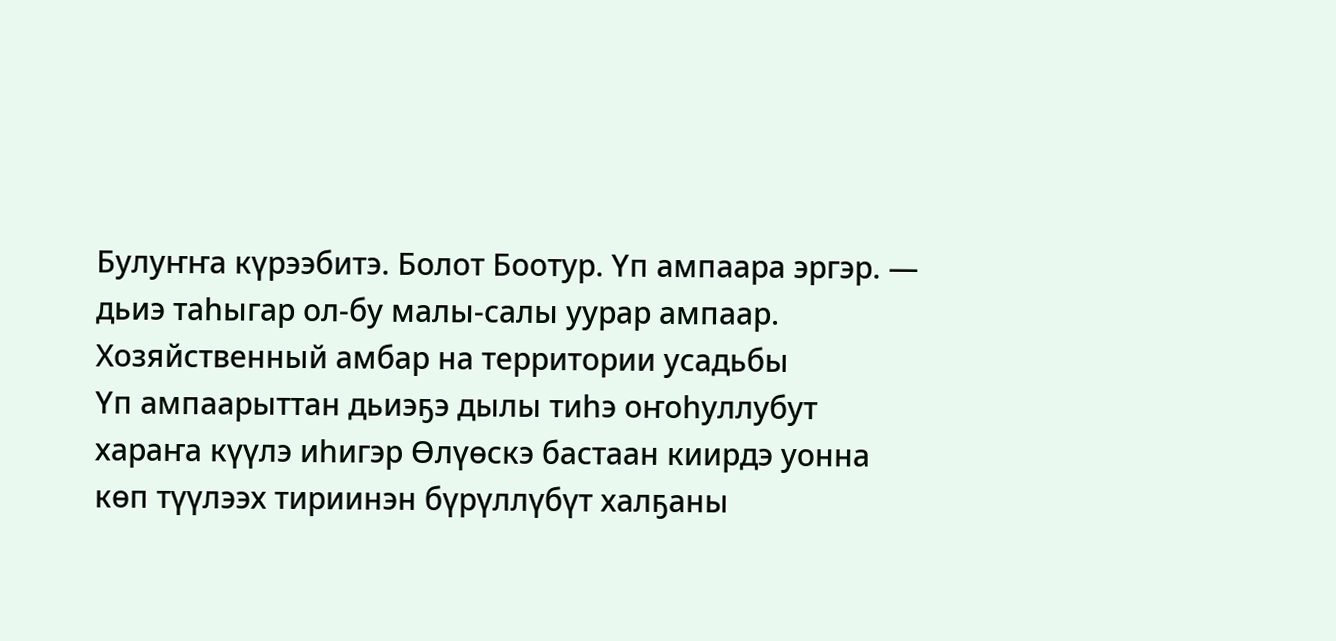Булуҥҥа күрээбитэ. Болот Боотур. Үп ампаара эргэр. — дьиэ таһыгар ол-бу малы-салы уурар ампаар. Хозяйственный амбар на территории усадьбы
Үп ампаарыттан дьиэҕэ дылы тиһэ оҥоһуллубут хараҥа күүлэ иһигэр Өлүөскэ бастаан киирдэ уонна көп түүлээх тириинэн бүрүллүбүт халҕаны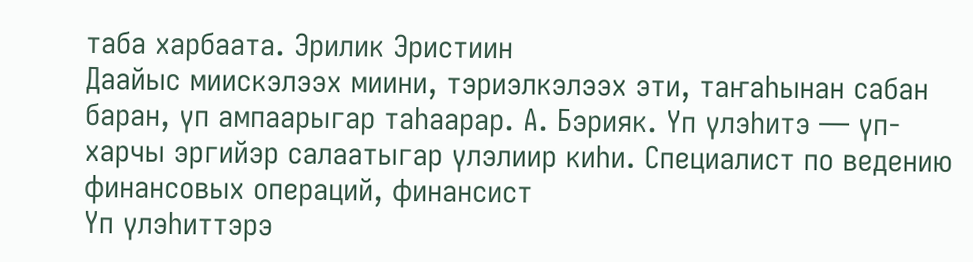таба харбаата. Эрилик Эристиин
Даайыс миискэлээх миини, тэриэлкэлээх эти, таҥаһынан сабан баран, үп ампаарыгар таһаарар. А. Бэрияк. Үп үлэһитэ — үп-харчы эргийэр салаатыгар үлэлиир киһи. Специалист по ведению финансовых операций, финансист
Үп үлэһиттэрэ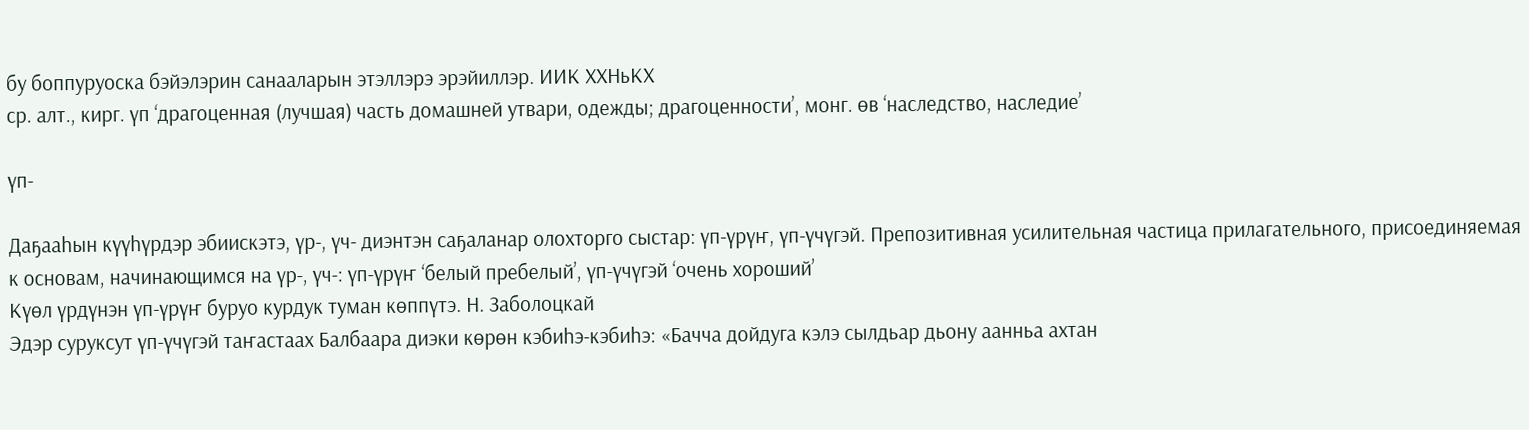бу боппуруоска бэйэлэрин санааларын этэллэрэ эрэйиллэр. ИИК ХХНьКХ
ср. алт., кирг. үп ‘драгоценная (лучшая) часть домашней утвари, одежды; драгоценности’, монг. өв ‘наследство, наследие’

үп-

Даҕааһын күүһүрдэр эбиискэтэ, үр-, үч- диэнтэн саҕаланар олохторго сыстар: үп-үрүҥ, үп-үчүгэй. Препозитивная усилительная частица прилагательного, присоединяемая к основам, начинающимся на үр-, үч-: үп-үрүҥ ‘белый пребелый’, үп-үчүгэй ‘очень хороший’
Күөл үрдүнэн үп-үрүҥ буруо курдук туман көппүтэ. Н. Заболоцкай
Эдэр суруксут үп-үчүгэй таҥастаах Балбаара диэки көрөн кэбиһэ-кэбиһэ: «Бачча дойдуга кэлэ сылдьар дьону аанньа ахтан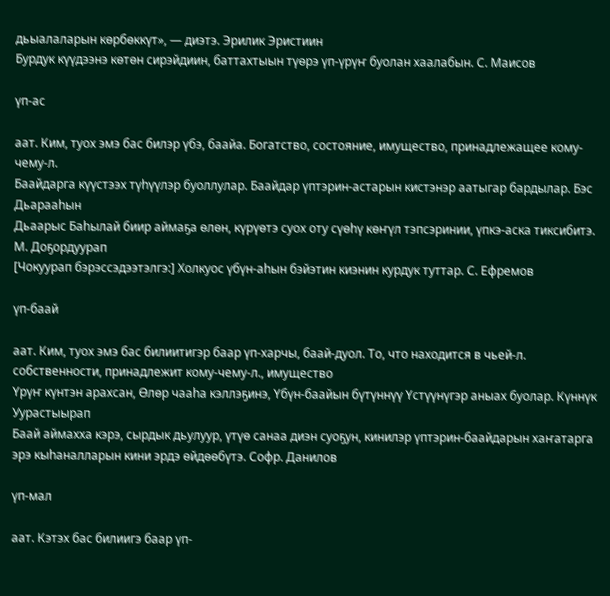дьыалаларын көрбөккүт», — диэтэ. Эрилик Эристиин
Бурдук күүдээнэ көтөн сирэйдиин, баттахтыын түөрэ үп-үрүҥ буолан хаалабын. С. Маисов

үп-ас

аат. Ким, туох эмэ бас билэр үбэ, баайа. Богатство, состояние, имущество, принадлежащее кому-чему-л.
Баайдарга күүстээх түһүүлэр буоллулар. Баайдар үптэрин-астарын кистэнэр аатыгар бардылар. Бэс Дьарааһын
Дьаарыс Баһылай биир аймаҕа өлөн, күрүөтэ суох оту сүөһү көҥүл тэпсэринии, үпкэ-аска тиксибитэ. М. Доҕордуурап
[Чокуурап бэрэссэдээтэлгэ:] Холкуос үбүн-аһын бэйэтин киэнин курдук туттар. С. Ефремов

үп-баай

аат. Ким, туох эмэ бас билиитигэр баар үп-харчы, баай-дуол. То, что находится в чьей-л. собственности, принадлежит кому-чему-л., имущество
Үрүҥ күнтэн арахсан, Өлөр чааһа кэллэҕинэ, Үбүн-баайын бүтүннүү Үстүүнүгэр аныах буолар. Күннүк Уурастыырап
Баай аймахха кэрэ, сырдык дьулуур, үтүө санаа диэн суоҕун, кинилэр үптэрин-баайдарын хаҥатарга эрэ кыһаналларын кини эрдэ өйдөөбүтэ. Софр. Данилов

үп-мал

аат. Кэтэх бас билиигэ баар үп-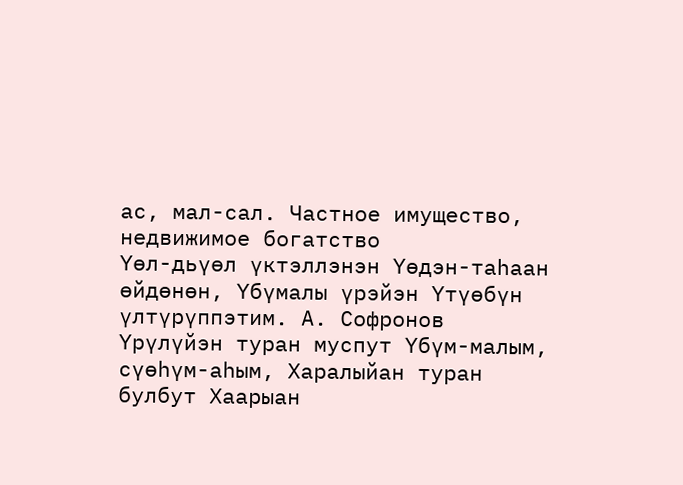ас, мал-сал. Частное имущество, недвижимое богатство
Үөл-дьүөл үктэллэнэн Үөдэн-таһаан өйдөнөн, Үбүмалы үрэйэн Үтүөбүн үлтүрүппэтим. А. Софронов
Үрүлүйэн туран муспут Үбүм-малым, сүөһүм-аһым, Харалыйан туран булбут Хаарыан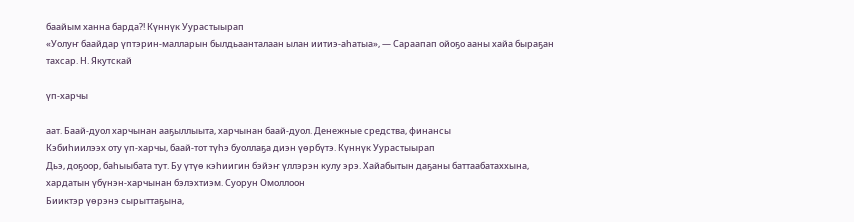баайым ханна барда?! Күннүк Уурастыырап
«Уолуҥ баайдар үптэрин-малларын былдьаанталаан ылан иитиэ-аһатыа», — Сараапап ойоҕо ааны хайа быраҕан тахсар. Н. Якутскай

үп-харчы

аат. Баай-дуол харчынан ааҕыллыыта, харчынан баай-дуол. Денежные средства, финансы
Кэбиһиилээх оту үп-харчы, баай-тот түһэ буоллаҕа диэн үөрбүтэ. Күннүк Уурастыырап
Дьэ, доҕоор, баһыыбата тут. Бу үтүө кэһиигин бэйэҥ үллэрэн кулу эрэ. Хайабытын даҕаны баттаабатаххына, хардатын үбүнэн-харчынан бэлэхтиэм. Суорун Омоллоон
Бииктэр үөрэнэ сырыттаҕына,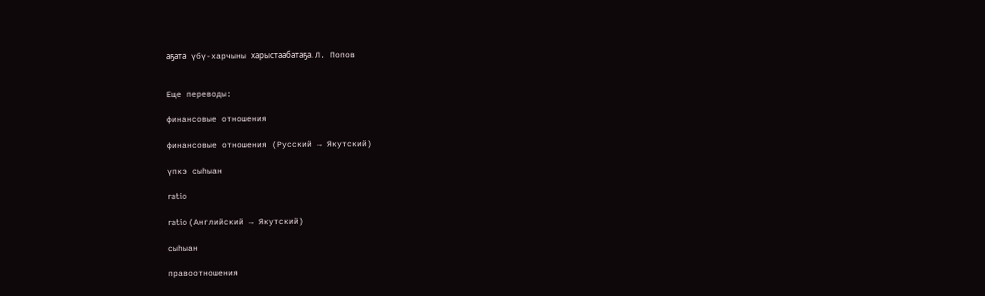аҕата үбү-харчыны харыстаабатаҕа. Л. Попов


Еще переводы:

финансовые отношения

финансовые отношения (Русский → Якутский)

үпкэ сыһыан

ratio

ratio (Английский → Якутский)

сыһыан

правоотношения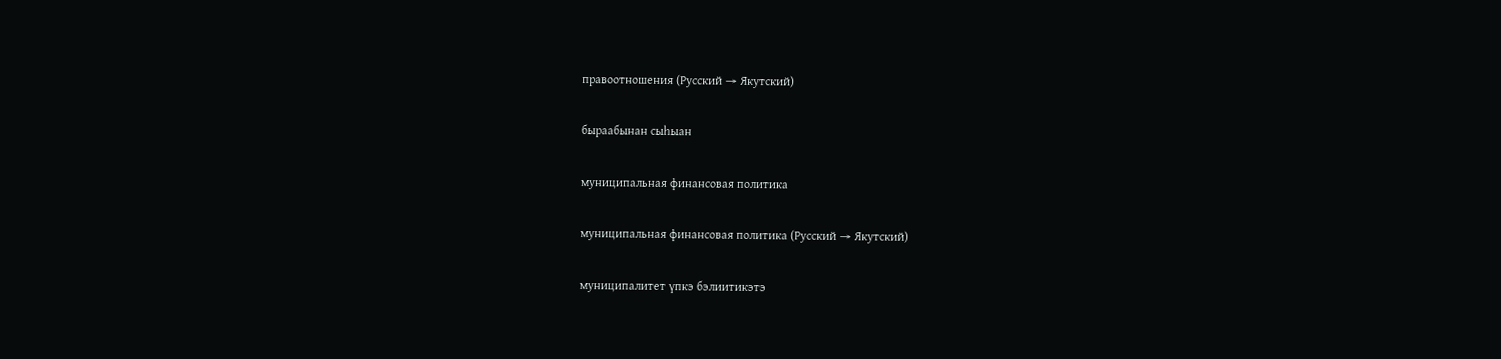правоотношения (Русский → Якутский)

быраабынан сыһыан

муниципальная финансовая политика

муниципальная финансовая политика (Русский → Якутский)

муниципалитет үпкэ бэлиитикэтэ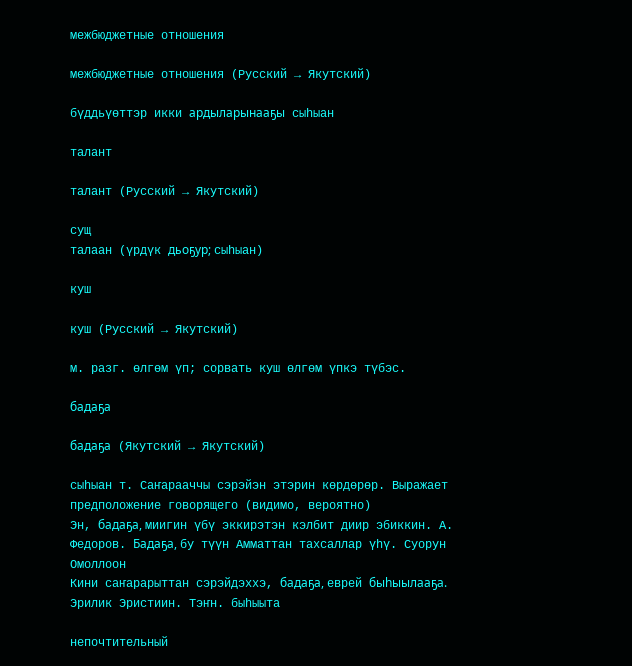межбюджетные отношения

межбюджетные отношения (Русский → Якутский)

бүддьүөттэр икки ардыларынааҕы сыһыан

талант

талант (Русский → Якутский)

сущ
талаан (үрдүк дьоҕур; сыһыан)

куш

куш (Русский → Якутский)

м. разг. өлгөм үп; сорвать куш өлгөм үпкэ түбэс.

бадаҕа

бадаҕа (Якутский → Якутский)

сыһыан т. Саҥарааччы сэрэйэн этэрин көрдөрөр. Выражает предположение говорящего (видимо, вероятно)
Эн, бадаҕа, миигин үбү эккирэтэн кэлбит диир эбиккин. А. Федоров. Бадаҕа, бу түүн Амматтан тахсаллар үһү. Суорун Омоллоон
Кини саҥарарыттан сэрэйдэххэ, бадаҕа, еврей быһыылааҕа. Эрилик Эристиин. Тэҥн. быһыыта

непочтительный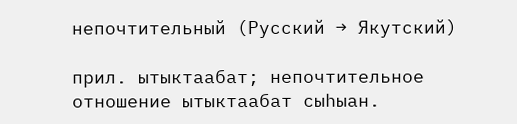непочтительный (Русский → Якутский)

прил. ытыктаабат; непочтительное отношение ытыктаабат сыһыан.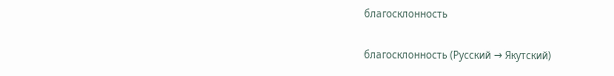благосклонность

благосклонность (Русский → Якутский)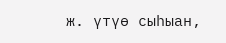ж. үтүө сыһыан,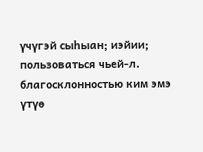үчүгэй сыһыан; иэйии; пользоваться чьей-л. благосклонностью ким эмэ үтүө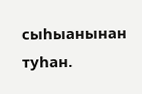сыһыанынан туһан.